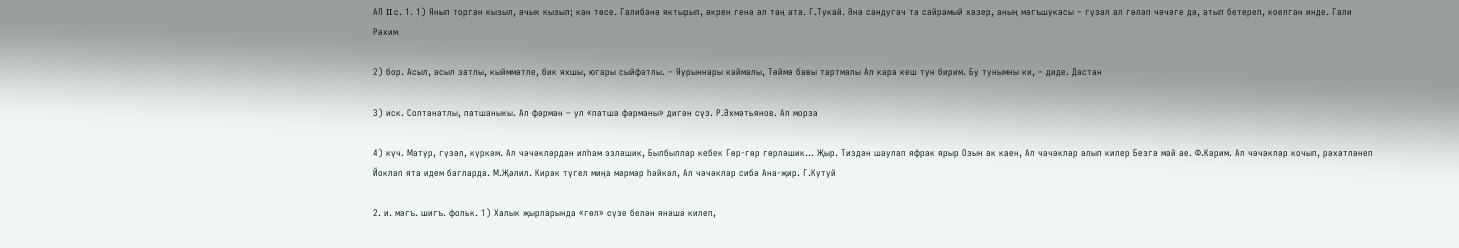АЛ II с. 1. 1) Янып торган кызыл, ачык кызыл; кан төсе. Галибанә яктырып, әкрен генә ал таң ата. Г.Тукай. Әнә сандугач та сайрамый хәзер, аның мәгъшукасы – гүзәл ал гөләп чәчәге дә, атып бетереп, коелган инде. Гали Рәхим

2) бор. Асыл, асыл затлы, кыйммәтле, бик яхшы, югары сыйфатлы. – Яурыннары каймалы, Төймә бавы тартмалы Ал кара кеш тун бирим. Бу тунымны ки, – диде. Дастан

3) иск. Солтанатлы, патшаныкы. Ал фәрман – ул «патша фәрманы» дигән сүз. Р.Әхмәтьянов. Ал морза

4) күч. Матур, гүзәл, күркәм. Ал чәчәкләрдән илһам эзләшик, Былбыллар кебек Гөр-гөр гөрләшик… Җыр. Тиздән шаулап яфрак ярыр Озын ак каен, Ал чәчәкләр алып килер Безгә май ае. Ф.Кәрим. Ал чәчәкләр кочып, рәхәтләнеп Йоклап ята идем багларда. М.Җәлил. Кирәк түгел миңа мәрмәр һәйкәл, Ал чәчәкләр сибә Ана-җир. Г.Кутуй

2. и. мәгъ. шигъ. фольк. 1) Халык җырларында «гөл» сүзе белән янәшә килеп,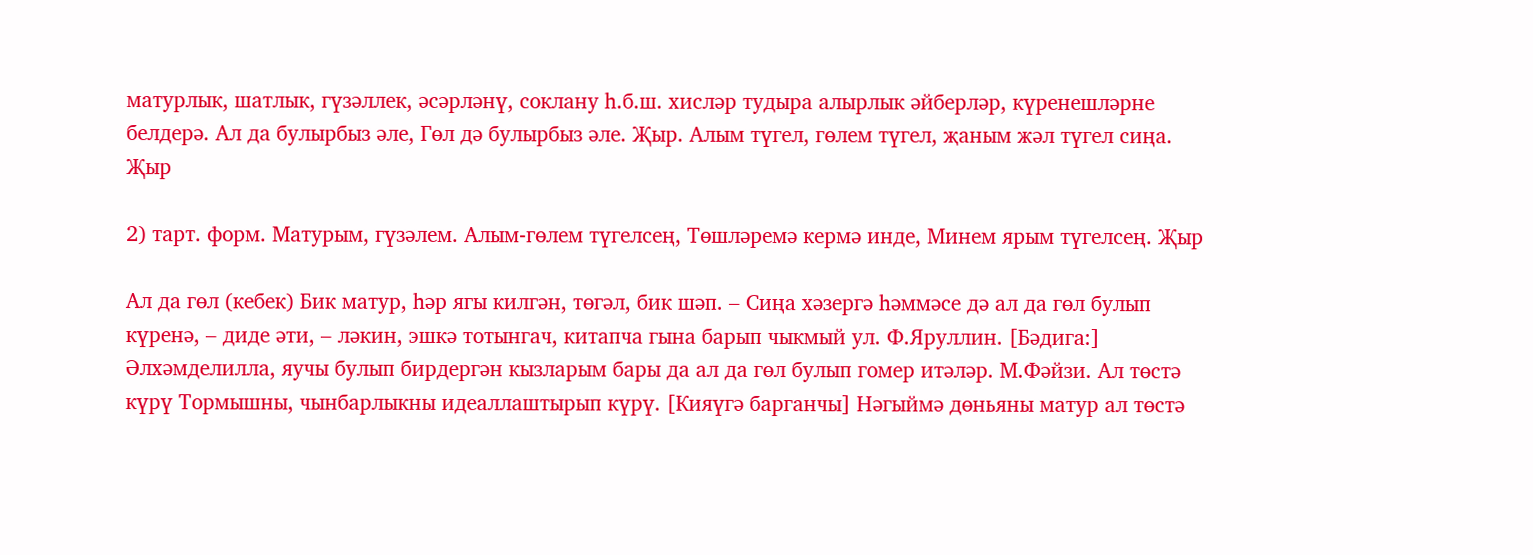матурлык, шатлык, гүзәллек, әсәрләнү, соклану һ.б.ш. хисләр тудыра алырлык әйберләр, күренешләрне белдерә. Ал да булырбыз әле, Гөл дә булырбыз әле. Җыр. Алым түгел, гөлем түгел, җаным жәл түгел сиңа. Җыр

2) тарт. форм. Матурым, гүзәлем. Алым-гөлем түгелсең, Төшләремә кермә инде, Минем ярым түгелсең. Җыр

Ал да гөл (кебек) Бик матур, һәр ягы килгән, төгәл, бик шәп. – Сиңа хәзергә һәммәсе дә ал да гөл булып күренә, – диде әти, – ләкин, эшкә тотынгач, китапча гына барып чыкмый ул. Ф.Яруллин. [Бәдига:] Әлхәмделилла, яучы булып бирдергән кызларым бары да ал да гөл булып гомер итәләр. М.Фәйзи. Ал төстә күрү Тормышны, чынбарлыкны идеаллаштырып күрү. [Кияүгә барганчы] Нәгыймә дөньяны матур ал төстә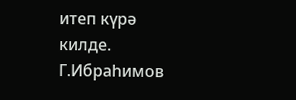итеп күрә килде. Г.Ибраһимов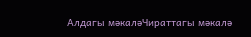Алдагы мәкаләЧираттагы мәкалә